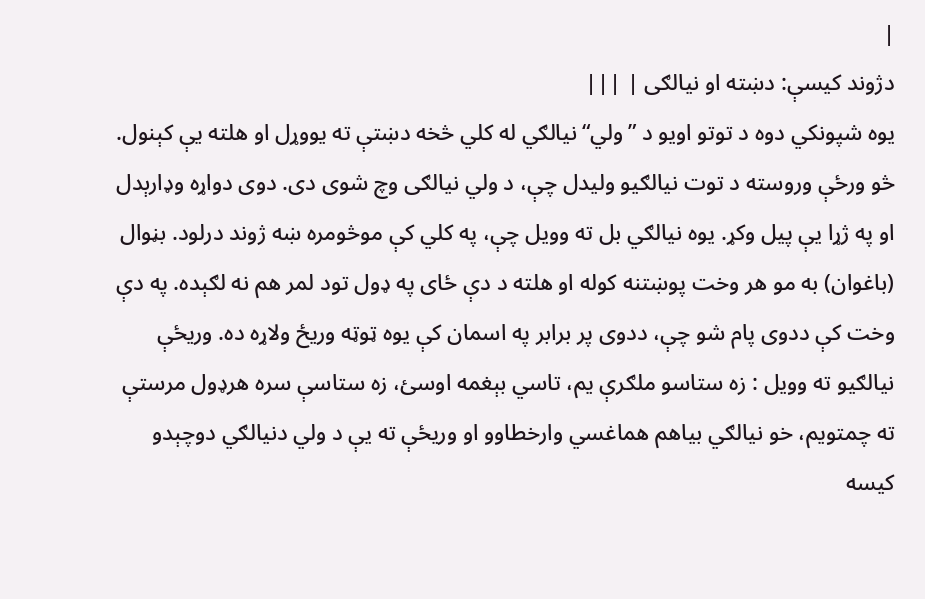|
دژوند کيسې: دښته او نيالګی | |||
يوه شپونکي دوه د توتو اويو د ”ولي“ نيالګي له کلي څخه دښتې ته يووړل او هلته يې کېنول. څو ورځې وروسته د توت نيالګيو وليدل چې، د ولي نيالګی وچ شوی دی. دوی دواړه وډارېدل او په ژړا يې پيل وکړ. يوه نيالګي بل ته وويل چې، په کلي کې موڅومره ښه ژوند درلود. بڼوال (باغوان) به مو هر وخت پوښتنه کوله او هلته د دې ځای په ډول تود لمر هم نه لګېده. په دې وخت کې ددوی پام شو چې، ددوی پر برابر په اسمان کې يوه ټوټه وريځ ولاړه ده. وريځې نيالګيو ته وويل : زه ستاسو ملګرې يم، تاسي بېغمه اوسئ، زه ستاسې سره هرډول مرستې ته چمتويم، خو نيالګي بياهم هماغسي وارخطاوو او وريځې ته يې د ولي دنيالګي دوچېدو کيسه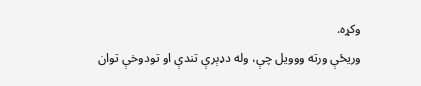وکړه.
وريځې ورته ووويل چې، وله دډېرې تندې او تودوخې توان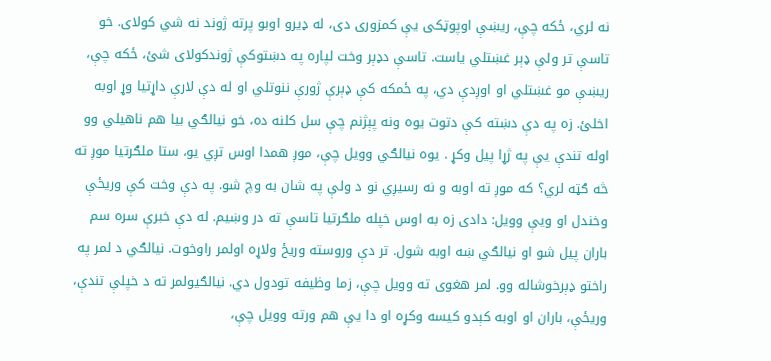نه لري، ځکه چې، ريښې اوپوټکی يې کمزوری دی، له ډيرو اوبو پرته ژوند نه شي کولای. خو تاسې تر ولې ډېر غښتلي ياست. تاسې دډېر وخت لپاره په دښتوکې ژوندکولای شئ، ځکه چې، ريښې مو غښتلي او اوږدې دي، په ځمکه کې ډېرې ژورې ننوتلي او له دې لارې داړتيا وړ اوبه اخلئ. زه په دې دښته کې دتوت يوه ونه پېژنم چې سل کلنه ده، خو نيالګي بيا هم ناهيلي وو اوله تندې يې په ژړا پيل وکړ . يوه نيالګي وويل چې، موږ همدا اوس تږي يو، ستا ملګرتيا موږ ته څه ګټه لري؟ که موږ ته اوبه و نه رسيږي نو د ولې په شان به وچ شو. په دې وخت کې وريځې وخندل او ويې وويل: دادی زه به اوس خپله ملګرتيا تاسې ته در وښيم. له دې خبرې سره سم باران پيل شو او نيالګي ښه اوبه شول. تر دې وروسته وريځ ولاړه اولمر راوخوت. نيالګي د لمر په راختو ډېرخوشاله وو. لمر هغوی ته وويل چې، زما وظيفه تودول دي. نيالګيولمر ته د خپلې تندې، وريځې، باران او اوبه کېدو کيسه وکړه او دا يې هم ورته وويل چې،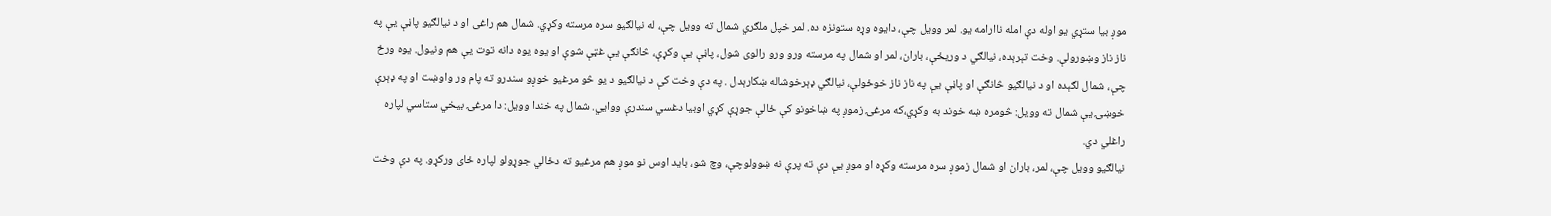موږ بيا ستړي يو اوله دې امله ناارامه يو. لمر وويل چې، دايوه وړه ستونزه ده. لمر خپل ملګري شمال ته وويل چې، له نيالګيو سره مرسته وکړي. شمال هم راغی او د نيالګيو پاڼې يې په ناز ناز وښورولې. وخت تېرېده، نيالګي د وريځې، باران، لمر او شمال په مرسته ورو ورو رالوی شول، پاڼې يې وکړې، څانګې يې غټې شوې او يوه يوه دانه توت يې هم ونيول. يوه ورځ چې، شمال لګېده او د نيالګيو څانګې او پاڼې يې په ناز ناز خوځولې، نيالګي ډېرخوشاله ښکارېدل . په دې وخت کې د نيالګيو د يو څو مرغيو خوږو سندرو ته پام ور واوښت او په ډېرې خوښۍ يې شمال ته وويل: څومره ښه خوند به وکړي،که مرغۍ زموږ په ښاخونو کې ځالې جوړې کړي اوبيا دغسي سندرې ووايي. شمال په خندا وويل: دا مرغۍ بيخي ستاسي لپاره راغلي دي.
نيالګيو وويل چې، لمر، باران او شمال زموږ سره مرسته وکړه او موږ يې دې ته پرې نه ښوولوچې، وچ شو، بايد اوس نو موږ هم مرغيو ته دځالي جوړولو لپاره ځای ورکړو. په دې وخت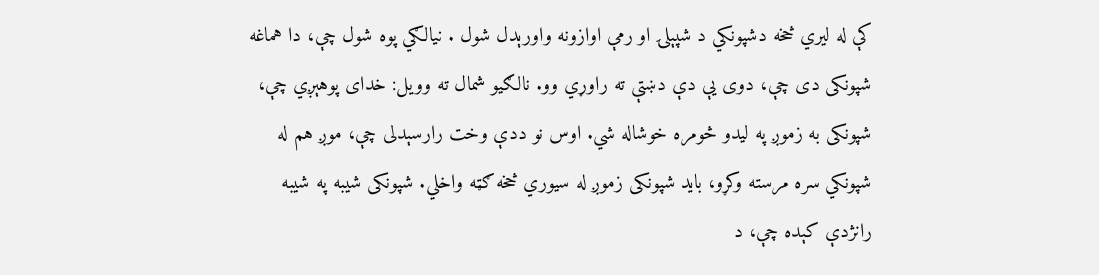کې له ليري څخه دشپونکي د شپېلۍ او رمې اوازونه واورېدل شول . نيالګي پوه شول چې، دا هماغه شپونکی دی چې، دوی يې دې دښتې ته راوړي وو. نالګيو شمال ته وويل: خدای پوهېږي چې، شپونکی به زموږ په ليدو څومره خوشاله شي. اوس نو ددې وخت رارسېدلی چې، موږ هم له شپونکي سره مرسته وکړو، بايد شپونکی زموږ له سيوري څخه ګټه واخلي. شپونکی شيبه په شيبه رانژدې کېده چې، د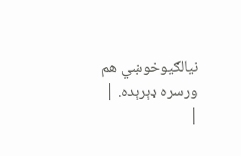نيالګيوخوښي هم ورسره ډېرېده. |
|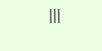|||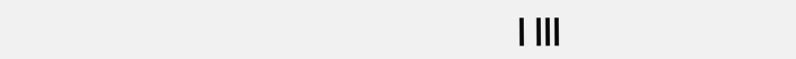| |||